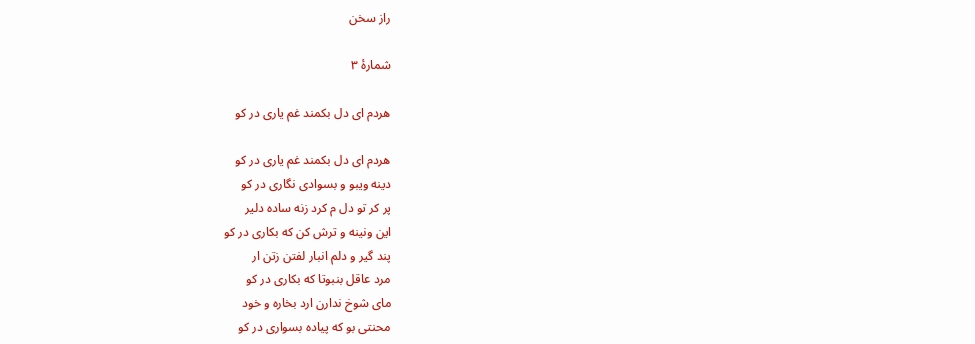راز سخن

شمارهٔ ۳

هردم ای دل بکمند غم یاری در کو

هردم ای دل بکمند غم یاری در کو
دینه ویبو و بسوادی نگاری در کو
پر کر تو دل م کرد زنه ساده دلیر
این ونینه و ترش کن که بکاری در کو
پند گیر و دلم انبار لفتن زتن ار
مرد عاقل بنبوتا که بکاری در کو
مای شوخ ندارن ارد بخاره و خود
محنتی بو که پیاده بسواری در کو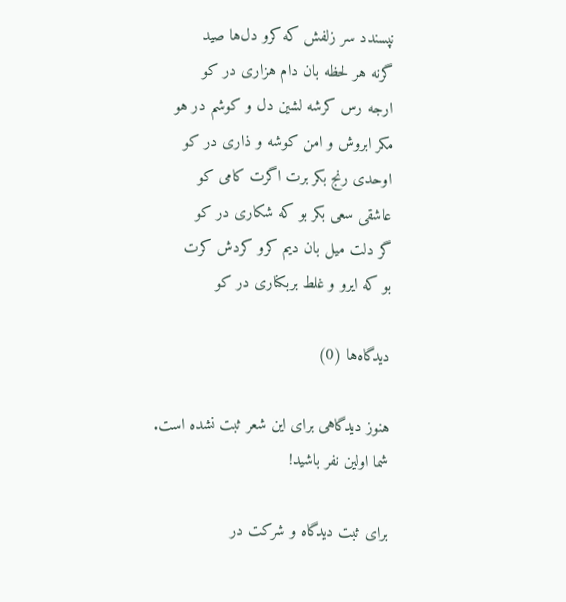نپسندد سر زلفش که کرو دل‌ها صید
گرنه هر لحظه بان دام هزاری در کو
ارجه رس کرشه لشین دل و کوشم در هو
مکر ابروش و امن کوشه و ذاری در کو
اوحدی رنج بکر برت اگرت کامی کو
عاشقی سعی بکر بو که شکاری در کو
گر دلت میل بان دیم کرو کردش کرت
بو که ایرو و غلط بربکناری در کو

دیدگاه‌ها (0)

هنوز دیدگاهی برای این شعر ثبت نشده است. شما اولین نفر باشید!

برای ثبت دیدگاه و شرکت در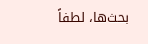بحث‌ها، لطفاً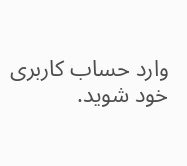وارد حساب کاربری خود شوید.